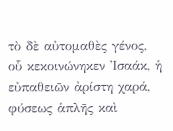τὸ δὲ αὐτομαθὲς γένος, οὗ κεκοινώνηκεν Ἰσαάκ, ἡ εὐπαθειῶν ἀρίστη χαρά, φύσεως ἁπλῆς καὶ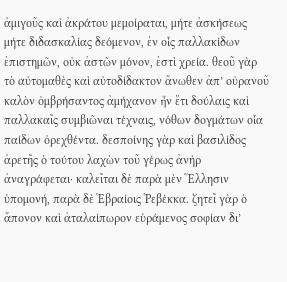ἀμιγοῦς καὶ ἀκράτου μεμοίραται, μήτε ἀσκήσεως μήτε διδασκαλίας δεόμενον, ἐν οἷς παλλακίδων ἐπιστημῶν, οὐκ ἀστῶν μόνον, ἐστὶ χρεία. θεοῦ γὰρ τὸ αὐτομαθὲς καὶ αὐτοδίδακτον ἄνωθεν ἀπ’ οὐρανοῦ καλὸν ὀμβρήσαντος ἀμήχανον ἦν ἔτι δούλαις καὶ παλλακαῖς συμβιῶναι τέχναις, νόθων δογμάτων οἷα παίδων ὀρεχθέντα. δεσποίνης γὰρ καὶ βασιλίδος ἀρετῆς ὁ τούτου λαχὼν τοῦ γέρως ἀνὴρ ἀναγράφεται· καλεῖται δὲ παρὰ μὲν Ἕλλησιν ὑπομονή, παρὰ δὲ Ἑβραίοις Ῥεβέκκα. ζητεῖ γὰρ ὁ ἄπονον καὶ ἀταλαίπωρον εὑράμενος σοφίαν δι’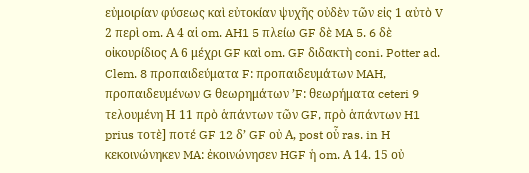εὐμοιρίαν φύσεως καὶ εὐτοκίαν ψυχῆς οὐδὲν τῶν εἰς 1 αὐτὸ V 2 περὶ om. Α 4 αἱ om. AH1 5 πλείω GF δὲ MA 5. 6 δὲ οἰκουρίδιος Α 6 μέχρι GF καὶ om. GF διδακτὴ coni. Potter ad. Clem. 8 προπαιδεύματα F: προπαιδευμάτων MAH, προπαιδευμένων G θεωρημάτων ’F: θεωρήματα ceteri 9 τελουμένη Η 11 πρὸ ἁπάντων τῶν GF, πρὸ ἁπάντων H1 prius τοτὲ] ποτέ GF 12 δ’ GF οὐ Α, post οὗ ras. in H κεκοινώνηκεν MA: ἐκοινώνησεν HGF ἡ om. Α 14. 15 οὐ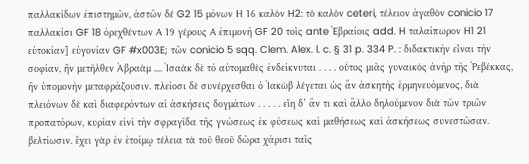παλλακίδων ἐπιστημῶν, ἀστῶν δέ G2 15 μόνων Η 16 καλὸν H2: τὸ καλὸν ceteri, τέλειον ἀγαθὸν conicio 17 παλλακίσι GF 18 ὀρεχθέντων Α 19 γέρους Α ἐπιμονή GF 20 τοῖς ante Ἑβραίοις add. H ταλαίπωρον H1 21 εὐτοκίαν] εὐγονίαν GF #x003E; τῶν conicio 5 sqq. Clem. Alex. l. c. § 31 p. 334 P. : διδακτικὴν εἶναι τὴν σοφίαν, ἣν μετῆλθεν Ἀβραὰμ .... Ἰσαὰκ δὲ τό αὐτομαθὲς ἐνδείκνυται . . . . οὗτος μιᾶς γυναικὸς ἀνὴρ τῆς Ῥεβέκκας, ἣν ὑπομονὴν μεταφράζουσιν. πλείοσι δὲ συνέρχεσθαι ὁ Ἰακὼβ λέγεται ὡς ἄν ἀσκητὴς ἑρμηνευόμενος, διὰ πλειόνων δὲ καὶ διαφερόντων αἱ ἀσκήσεις δογμάτων . . . . . εἴη δ’ ἄν τι καὶ ἄλλο δηλούμενον διὰ τῶν τριῶν προπατόρων, κυρίαν εἰνὶ τὴν σφραγῖδα τῆς γνώσεως ἐκ φύσεως καὶ μαθήσεως καὶ ἀσκήσεως συνεστῶσαν. βελτίωσιν. ἔχει γὰρ ἐν ἑτοίμῳ τέλεια τὰ τοῦ θεοῦ δῶρα χάρισι ταῖς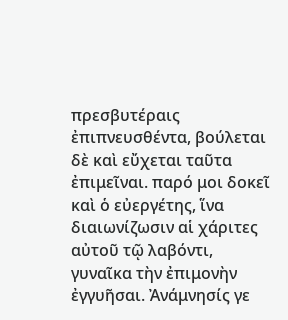πρεσβυτέραις ἐπιπνευσθέντα, βούλεται δὲ καὶ εὔχεται ταῦτα ἐπιμεῖναι. παρό μοι δοκεῖ καὶ ὁ εὐεργέτης, ἵνα διαιωνίζωσιν αἱ χάριτες αὐτοῦ τῷ λαβόντι, γυναῖκα τὴν ἐπιμονὴν ἐγγυῆσαι. Ἀνάμνησίς γε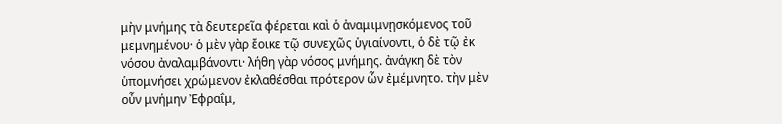μὴν μνήμης τὰ δευτερεῖα φέρεται καὶ ὁ ἀναμιμνῃσκόμενος τοῦ μεμνημένου· ὁ μὲν γὰρ ἔοικε τῷ συνεχῶς ὑγιαίνοντι, ὁ δὲ τῷ ἐκ νόσου ἀναλαμβάνοντι· λήθη γὰρ νόσος μνήμης. ἀνάγκη δὲ τὸν ὑπομνήσει χρώμενον ἐκλαθέσθαι πρότερον ὧν ἐμέμνητο. τὴν μὲν οὖν μνήμην Ἐφραΐμ,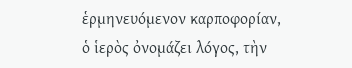ἑρμηνευόμενον καρποφορίαν, ὁ ἱερὸς ὀνομάζει λόγος, τὴν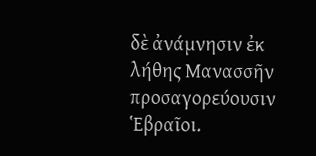δὲ ἀνάμνησιν ἐκ λήθης Μανασσῆν προσαγορεύουσιν Ἑβραῖοι.